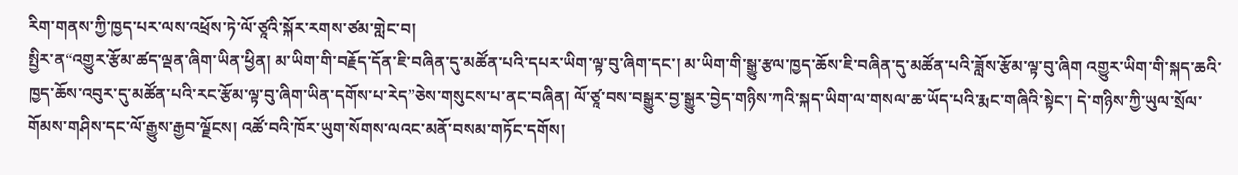རིག་གནས་ཀྱི་ཁྱད་པར་ལས་འཕྲོས་ཏེ་ལོ་ཙཱའི་སྐོར་རགས་ཙམ་གླེང་བ།
སྤྱིར་ན“འགྱུར་རྩོམ་ཚད་ལྡན་ཞིག་ཡིན་ཕྱིན། མ་ཡིག་གི་བརྗོད་དོན་ཇི་བཞིན་དུ་མཚོན་པའི་དཔར་ཡིག་ལྟ་བུ་ཞིག་དང་། མ་ཡིག་གི་སྒྱུ་རྩལ་ཁྱད་ཆོས་ཇི་བཞིན་དུ་མཚོན་པའི་ཟློས་རྩོམ་ལྟ་བུ་ཞིག འགྱུར་ཡིག་གི་སྐད་ཆའི་ཁྱད་ཆོས་འབུར་དུ་མཚོན་པའི་རང་རྩོམ་ལྟ་བུ་ཞིག་ཡིན་དགོས་པ་རེད”ཅེས་གསུངས་པ་ནང་བཞིན། ལོ་ཙཱ་བས་བསྒྱུར་བྱ་སྒྱུར་བྱེད་གཉིས་ཀའི་སྐད་ཡིག་ལ་གསལ་ཆ་ཡོད་པའི་རྨང་གཞིའི་སྟེང་། དེ་གཉིས་ཀྱི་ཡུལ་སྲོལ་གོམས་གཤིས་དང་ལོ་རྒྱུས་རྒྱབ་ལྗོངས། འཚོ་བའི་ཁོར་ཡུག་སོགས་ལའང་མནོ་བསམ་གཏོང་དགོས།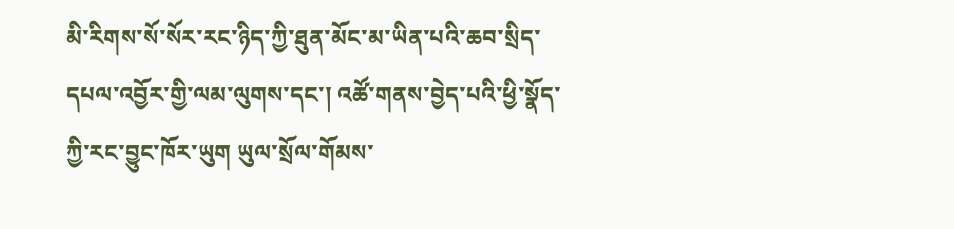མི་རིགས་སོ་སོར་རང་ཉིད་ཀྱི་ཐུན་མོང་མ་ཡིན་པའི་ཆབ་སྲིད་དཔལ་འབྱོར་གྱི་ལམ་ལུགས་དང་། འཚོ་གནས་བྱེད་པའི་ཕྱི་སྣོད་ཀྱི་རང་བྱུང་ཁོར་ཡུག ཡུལ་སྲོལ་གོམས་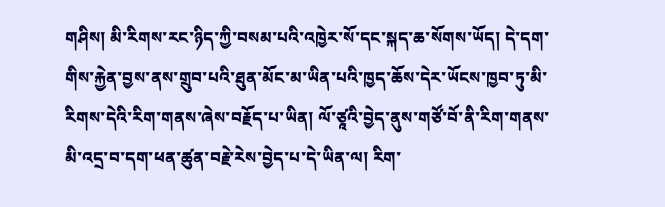གཤིས། མི་རིགས་རང་ཉིད་ཀྱི་བསམ་པའི་འཁྱེར་སོ་དང་སྐད་ཆ་སོགས་ཡོད། དེ་དག་གིས་རྐྱེན་བྱས་ནས་གྲུབ་པའི་ཐུན་མོང་མ་ཡིན་པའི་ཁྱད་ཆོས་དེར་ཡོངས་ཁྱབ་ཏུ་མི་རིགས་དེའི་རིག་གནས་ཞེས་བརྗོད་པ་ཡིན། ལོ་ཙཱའི་བྱེད་ནུས་གཙོ་བོ་ནི་རིག་གནས་མི་འདྲ་བ་དག་ཕན་ཚུན་བརྗེ་རེས་བྱེད་པ་དེ་ཡིན་ལ། རིག་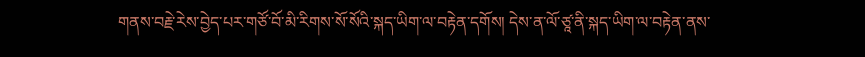གནས་བརྗེ་རེས་བྱེད་པར་གཙོ་བོ་མི་རིགས་སོ་སོའི་སྐད་ཡིག་ལ་བརྟེན་དགོས། དེས་ན་ལོ་ཙཱ་ནི་སྐད་ཡིག་ལ་བརྟེན་ནས་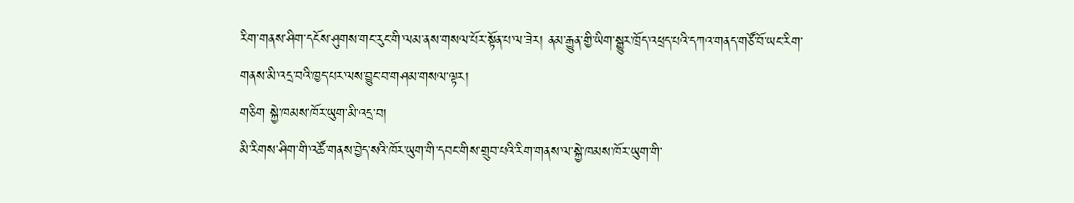རིག་གནས་ཤིག་དངོས་ཤུགས་གང་རུང་གི་ལམ་ནས་གསལ་པོར་སྟོན་པ་ལ་ཟེར། ནམ་རྒྱུན་གྱི་ཡིག་སྒྱུར་ཁྲོད་འཕྲད་པའི་དཀའ་གནད་གཙོ་བོ་ཡང་རིག་གནས་མི་འདྲ་བའི་ཁྱད་པར་ལས་བྱུང་བ་གཤམ་གསལ་ལྟར།
གཅིག སྐྱེ་ཁམས་ཁོར་ཡུག་མི་འདྲ་བ།
མི་རིགས་ཤིག་གི་འཚོ་གནས་བྱེད་སའི་ཁོར་ཡུག་གི་དབང་གིས་གྲུབ་པའི་རིག་གནས་ལ་སྐྱེ་ཁམས་ཁོར་ཡུག་གི་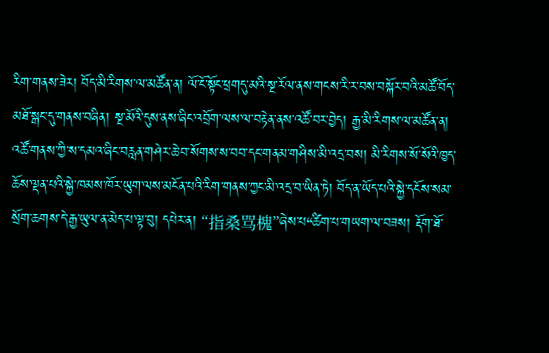རིག་གནས་ཟེར། བོད་མི་རིགས་ལ་མཚོན་ན། ལོ་ངོ་སྟོང་ཕྲགདུ་མའི་སྔ་རོལ་ནས་གངས་རི་ར་བས་བསྐོར་བའི་མཚོ་བོད་མཐོ་སྒང་དུ་གནས་བཞིན། སྔ་མོའི་དུས་ནས་ཞིང་འབྲོག་ལས་ལ་བརྟེན་ནས་འཚོ་བར་བྱེད། རྒྱ་མི་རིགས་ལ་མཚོན་ན། འཚོ་གནས་ཀྱི་ས་དམའ་ཞིང་བརླན་གཤེར་ཆེ་བ་སོགས་ས་བབ་དང་གནམ་གཤིས་མི་འདྲ་བས། མི་རིགས་སོ་སོའི་ཁྱད་ཆོས་ལྡན་པའི་སྐྱེ་ཁམས་ཁོར་ཡུག་ལས་མངོན་པའི་རིག་གནས་ཀྱང་མི་འདྲ་བ་ཡིན་ཏེ། བོད་ན་ཡོད་པའི་སྐྱེ་དངོས་སམ་སྲོག་ཆགས་དེ་རྒྱ་ཡུལ་ན་མེད་པ་ལྟ་བུ། དཔེར་ན། “指桑骂槐”ཞེས་པ“ཚིག་པ་གཡག་ལ་བཟས། རྡོག་ཐོ་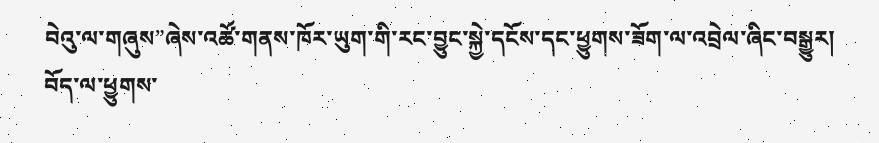བེའུ་ལ་གཞུས”ཞེས་འཚོ་གནས་ཁོར་ཡུག་གི་རང་བྱུང་སྐྱེ་དངོས་དང་ཕྱུགས་ཟོག་ལ་འབྲེལ་ཞིང་བསྒྱུར། བོད་ལ་ཕྱུགས་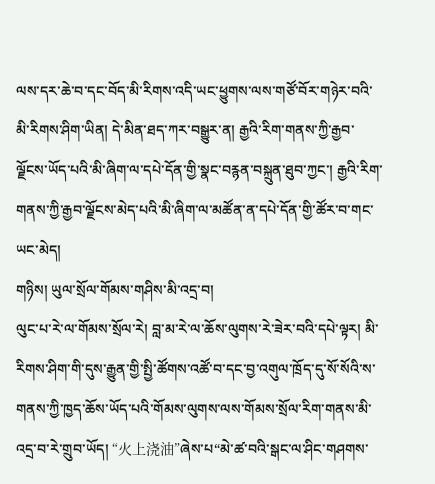ལས་དར་ཆེ་བ་དང་བོད་མི་རིགས་འདི་ཡང་ཕྱུགས་ལས་གཙོ་བོར་གཉེར་བའི་མི་རིགས་ཤིག་ཡིན། དེ་མིན་ཐད་ཀར་བསྒྱུར་ན། རྒྱའི་རིག་གནས་ཀྱི་རྒྱབ་ལྗོངས་ཡོད་པའི་མི་ཞིག་ལ་དཔེ་དོན་གྱི་སྣང་བརྙན་བསྐྲུན་ཐུབ་ཀྱང་། རྒྱའི་རིག་གནས་ཀྱི་རྒྱབ་ལྗོངས་མེད་པའི་མི་ཞིག་ལ་མཚོན་ན་དཔེ་དོན་གྱི་ཚོར་བ་གང་ཡང་མེད།
གཉིས། ཡུལ་སྲོལ་གོམས་གཤིས་མི་འདྲ་བ།
ལུང་པ་རེ་ལ་གོམས་སྲོལ་རེ། བླ་མ་རེ་ལ་ཆོས་ལུགས་རེ་ཟེར་བའི་དཔེ་ལྟར། མི་རིགས་ཤིག་གི་དུས་རྒྱུན་གྱི་སྤྱི་ཚོགས་འཚོ་བ་དང་བྱ་འགུལ་ཁྲོད་དུ་སོ་སོའི་ས་གནས་ཀྱི་ཁྱད་ཆོས་ཡོད་པའི་གོམས་ལུགས་ལས་གོམས་སྲོལ་རིག་གནས་མི་འདྲ་བ་རེ་གྲུབ་ཡོད། “火上浇油”ཞེས་པ“མེ་ཚ་བའི་སྒང་ལ་ཤིང་གཤགས་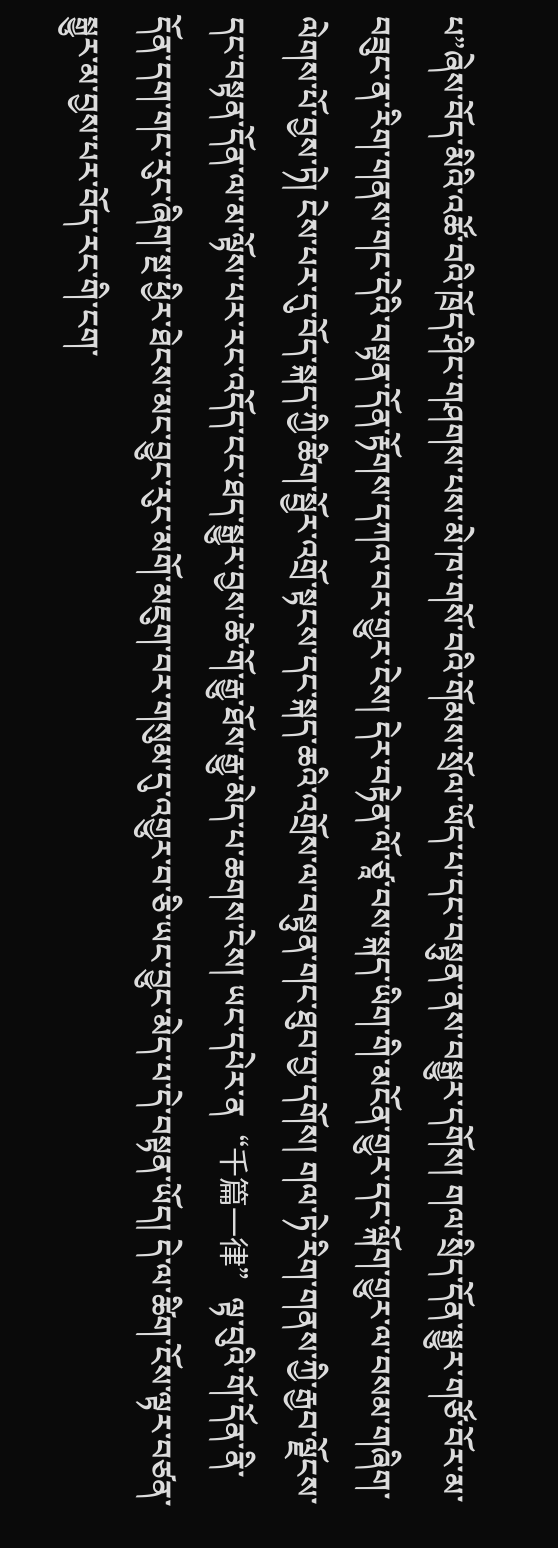པ”ཞེས་བོད་མིའི་འཚོ་བའི་ཁྲོད་ཤིང་གཤགས་པས་མེ་ཁ་གསོ་བའི་གོམས་སྲོལ་ཡོད་པ་དང་བསྟུན་ནས་བསྒྱུར་དགོས། གལ་སྲིད་དོན་སྒྱུར་གཙོ་བོར་མ་བཟུང་ན་རིག་གནས་གང་དེའི་བསྟན་དོན་རྟོགས་དཀའ་བར་གྱུར་ངེས། དེར་བརྟེན་ལོ་ཙཱ་བས་སྐད་ཡིག་གི་མངོན་གྱུར་དང་ལྐོག་གྱུར་ལ་བསམ་གཞིག་ལེགས་པོ་བྱས་ཏེ། ངེས་པར་དུ་བོད་སྐད་ཀྱི་ཚིག་སྦྱོར་འགྲོ་སྟངས་དང་སྐད་ཆའི་འགྲོས་ལ་བསྟུན་གང་ཐུབ་བྱ་དགོས། གལ་ཏེ་རིག་གནས་ཀྱི་རྒྱབ་ལྗོངས་དང་བསྟན་དོན་ལ་མ་ལྟོས་པར་རང་འདོད་ངང་ཐད་སྒྱུར་བྱས་ཚེ་གོ་རྒྱུ་ཐོས་རྒྱུ་མེད་པ་ཆགས་ངེས། ཡང་དཔེར་ན“千篇一律”ལྟ་བུའི་གོ་དོན་ནི་དོན་དག་གང་རུང་ཞིག་སྔ་ཕྱིར་ཐེངས་མང་བྱུང་རུང་མགོ་མཇུག་བར་གསུམ་དུ་འགྱུར་བ་ཅི་ཡང་བྱུང་མེད་པ་དེ་བསྟན་ཡོད། དེ་ལ་ཚིག་ངོས་ལྟར་བཙན་སྒྱུར་མ་བྱས་པར་བོད་རང་གི་ངག་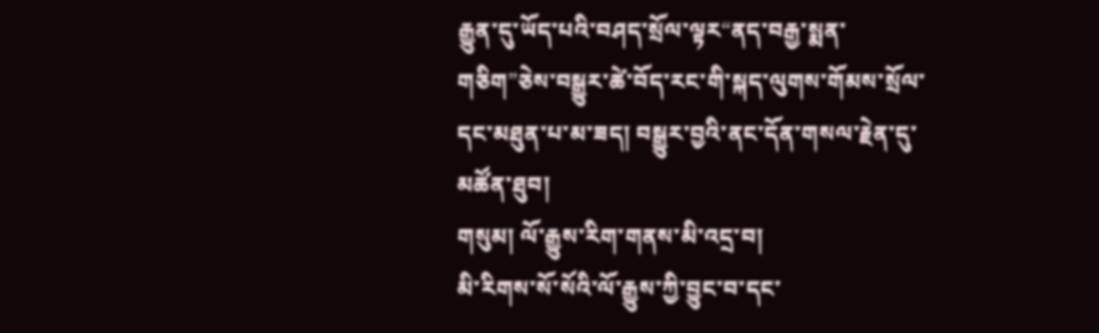རྒྱུན་དུ་ཡོད་པའི་བཤད་སྲོལ་ལྟར“ནད་བརྒྱ་སྨན་གཅིག”ཅེས་བསྒྱུར་ཚེ་བོད་རང་གི་སྐད་ལུགས་གོམས་སྲོལ་དང་མཐུན་པ་མ་ཟད། བསྒྱུར་བྱའི་ནང་དོན་གསལ་རྗེན་དུ་མཚོན་ཐུབ།
གསུམ། ལོ་རྒྱུས་རིག་གནས་མི་འདྲ་བ།
མི་རིགས་སོ་སོའི་ལོ་རྒྱུས་ཀྱི་བྱུང་བ་དང་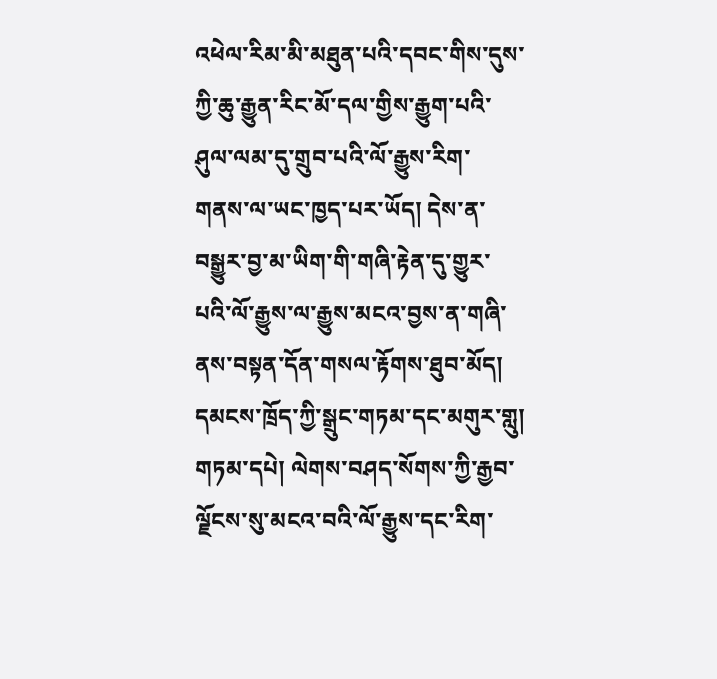འཕེལ་རིམ་མི་མཐུན་པའི་དབང་གིས་དུས་ཀྱི་ཆུ་རྒྱུན་རིང་མོ་དལ་གྱིས་རྒྱུག་པའི་ཤུལ་ལམ་དུ་གྲུབ་པའི་ལོ་རྒྱུས་རིག་གནས་ལ་ཡང་ཁྱད་པར་ཡོད། དེས་ན་བསྒྱུར་བྱ་མ་ཡིག་གི་གཞི་རྟེན་དུ་གྱུར་པའི་ལོ་རྒྱུས་ལ་རྒྱུས་མངའ་བྱས་ན་གཞི་ནས་བསྟན་དོན་གསལ་རྟོགས་ཐུབ་མོད། དམངས་ཁྲོད་ཀྱི་སྒྲུང་གཏམ་དང་མགུར་གླུ། གཏམ་དཔེ། ལེགས་བཤད་སོགས་ཀྱི་རྒྱབ་ལྗོངས་སུ་མངའ་བའི་ལོ་རྒྱུས་དང་རིག་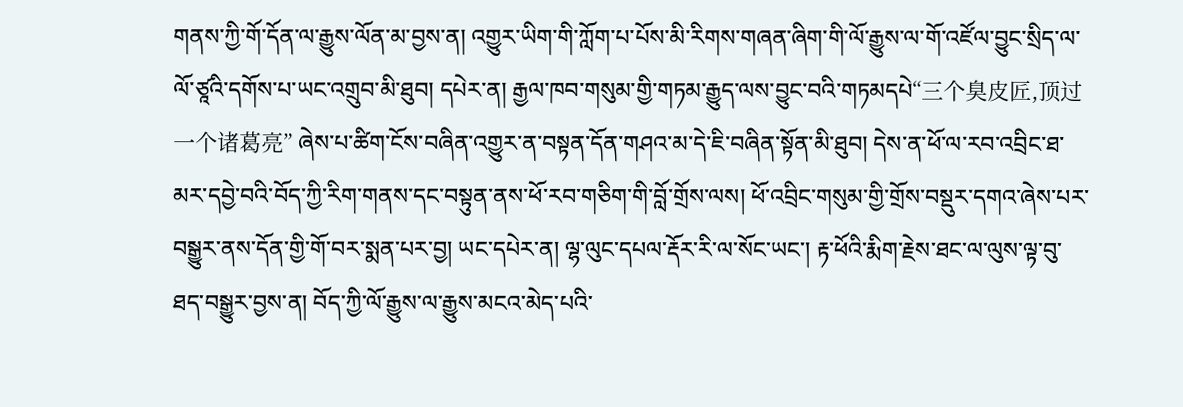གནས་ཀྱི་གོ་དོན་ལ་རྒྱུས་ལོན་མ་བྱས་ན། འགྱུར་ཡིག་གི་ཀློག་པ་པོས་མི་རིགས་གཞན་ཞིག་གི་ལོ་རྒྱུས་ལ་གོ་འཛོལ་བྱུང་སྲིད་ལ་ལོ་ཙཱའི་དགོས་པ་ཡང་འགྲུབ་མི་ཐུབ། དཔེར་ན། རྒྱལ་ཁབ་གསུམ་གྱི་གཏམ་རྒྱུད་ལས་བྱུང་བའི་གཏམདཔེ“三个臭皮匠,顶过一个诸葛亮” ཞེས་པ་ཚིག་ངོས་བཞིན་འགྱུར་ན་བསྟན་དོན་གཤའ་མ་དེ་ཇི་བཞིན་སྟོན་མི་ཐུབ། དེས་ན་ཕོ་ལ་རབ་འབྲིང་ཐ་མར་དབྱེ་བའི་བོད་ཀྱི་རིག་གནས་དང་བསྟུན་ནས་ཕོ་རབ་གཅིག་གི་བློ་གྲོས་ལས། ཕོ་འབྲིང་གསུམ་གྱི་གྲོས་བསྡུར་དགའ་ཞེས་པར་བསྒྱུར་ནས་དོན་གྱི་གོ་བར་སྨན་པར་བྱ། ཡང་དཔེར་ན། ལྷ་ལུང་དཔལ་རྡོར་རི་ལ་སོང་ཡང་། རྟ་ཕོའི་རྨིག་རྗེས་ཐང་ལ་ལུས་ལྟ་བུ་ཐད་བསྒྱུར་བྱས་ན། བོད་ཀྱི་ལོ་རྒྱུས་ལ་རྒྱུས་མངའ་མེད་པའི་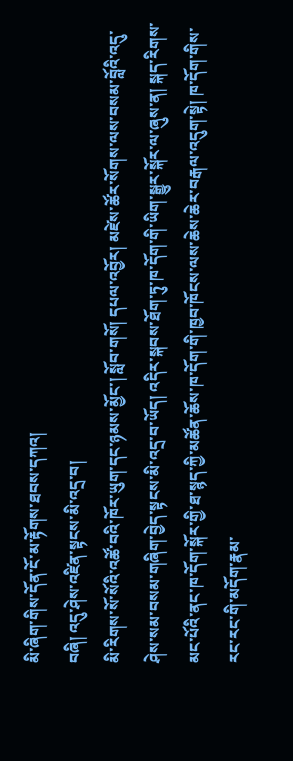མི་ཞིག་གིས་དོན་ངོ་མ་རྟོགས་ཐབས་དཀའ།
བཞི། འདུ་ཤེས་འཛིན་སྟངས་མི་འདྲ་བ།
མི་རིགས་སོ་སོའི་འཚོ་བའི་ཁོར་ཡུག་དང་ཉམས་མྱོང་། སློབ་གསོ། དཔལ་འབྱོར། མཛེས་ཚོར་སོགས་ལས་བསམ་བློའི་འདུ་ཤེས་སམ་བསམ་གཞིག་བྱེད་སྟངས་མི་འདྲ་བ་ཡོད། འདིར་སྐབས་ཐོག་ཏུ་ཁ་དོག་གི་ཡིག་སྒྱུར་སྐོར་ལ་ཞུས་ན། སྐད་རིགས་མང་པོའི་ནང་ཁ་དོག་སྐོར་གྱི་ཐ་སྙད་ཀྱི་མཚོན་ཆོས་ཁ་དོག་གི་ཁྱབ་ཁོངས་ལས་ཆེས་ཆེར་བརྒལ་འདུག་སྟེ། ཁ་དོག་གིས་རང་རང་གི་མདོག་རྣམ་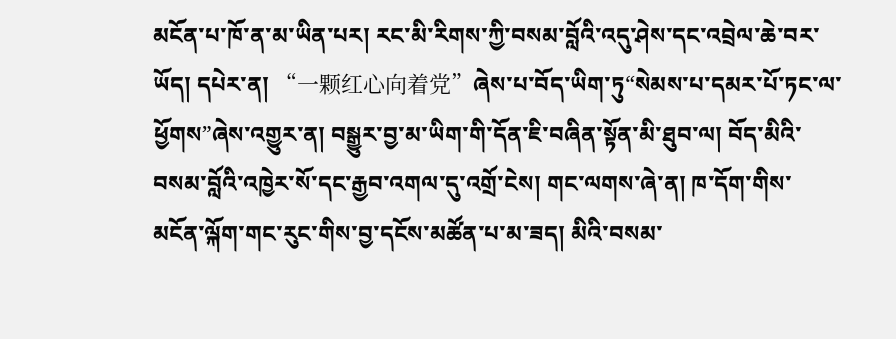མངོན་པ་ཁོ་ན་མ་ཡིན་པར། རང་མི་རིགས་ཀྱི་བསམ་བློའི་འདུ་ཤེས་དང་འབྲེལ་ཆེ་བར་ཡོད། དཔེར་ན། “一颗红心向着党”ཞེས་པ་བོད་ཡིག་ཏུ“སེམས་པ་དམར་པོ་ཏང་ལ་ཕྱོགས”ཞེས་འགྱུར་ན། བསྒྱུར་བྱ་མ་ཡིག་གི་དོན་ཇི་བཞིན་སྟོན་མི་ཐུབ་ལ། བོད་མིའི་བསམ་བློའི་འཁྱེར་སོ་དང་རྒྱབ་འགལ་དུ་འགྲོ་ངེས། གང་ལགས་ཞེ་ན། ཁ་དོག་གིས་མངོན་ལྐོག་གང་རུང་གིས་བྱ་དངོས་མཚོན་པ་མ་ཟད། མིའི་བསམ་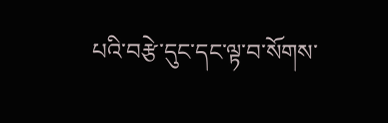པའི་བརྩེ་དུང་དང་ལྟ་བ་སོགས་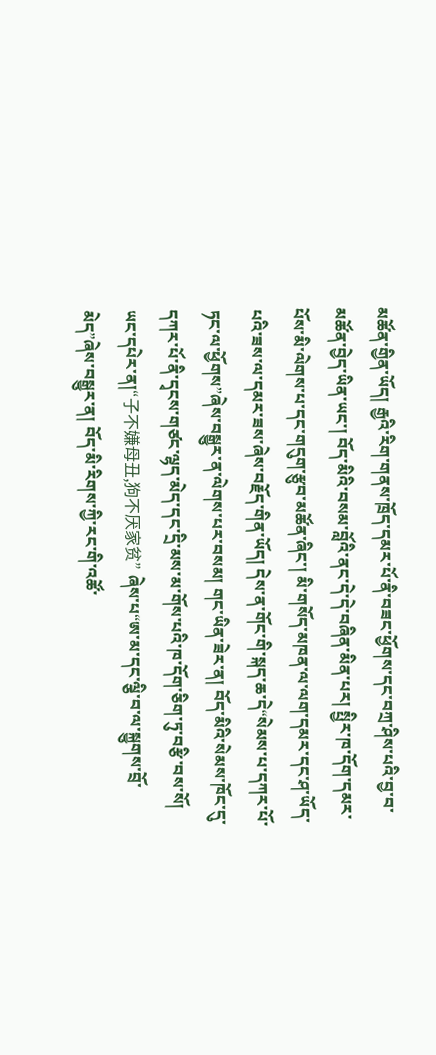མཚོན་གྱིན་ཡོད། རྒྱའི་རིག་གནས་ཁྲོད་དམར་པོ་ནི་བཟང་ཕྱོགས་དང་བཀྲ་ཤིས་པའི་བྱ་བ་མཚོན་བྱེད་ཡིན་ཡང་། བོད་མིའི་བསམ་བློའི་ནང་དེ་དེ་བཞིན་མིན་པར། སྤྱིར་ཁ་དོག་དམར་པོས་མི་ལེགས་པ་དང་གདུག་རྩུབ་མཚོན་ཞིང་། མི་གསོད་མཁན་ལ་ལག་དམར་དང་ཤ་ཡོད་པའི་ཟས་ལ་དམར་ཟས་ཞེས་བརྗོད་གིན་ཡོད། དེས་ན་གོང་གི་སྐད་ཆ་དེ“སེམས་པ་དཀར་པོ་ཏང་ལ་ཕྱོགས”ཞེས་བསྒྱུར་ན་ལེགས་པར་བསམ། གང་ཡིན་ཟེར་ན། བོད་མིའི་སེམས་ཁོང་དུ་དཀར་པོ་ནི་དྭངས་གཙང་ལྷད་མེད་དང་དྲི་མས་མ་གོས་པའི་ཁ་དོག་ཅིག་ཏུ་བརྩི་བས་སོ། ཡང་དཔེར་ན།“子不嫌母丑,狗不厌家贫” ཞེས་པ“ཨ་མ་དང་ལྕི་བ་ལ་སྐྱུགས་བྲོ་མེད”ཞེས་བསྒྱུར་ན། བོད་མི་རིགས་ཀྱི་རང་གི་འཚོ་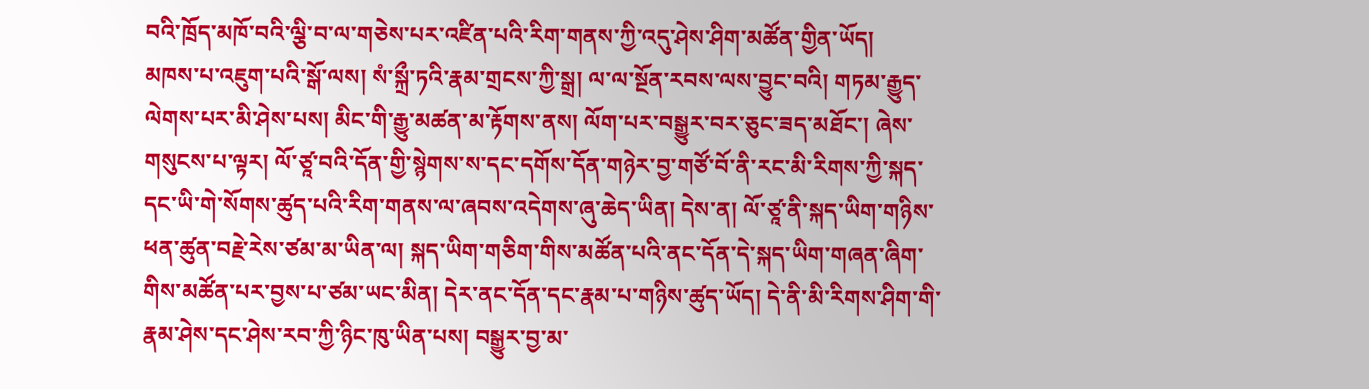བའི་ཁྲོད་མཁོ་བའི་ལྕི་བ་ལ་གཅེས་པར་འཛིན་པའི་རིག་གནས་ཀྱི་འདུ་ཤེས་ཤིག་མཚོན་གྱིན་ཡོད།
མཁས་པ་འཇུག་པའི་སྒོ་ལས། སཾ་སྐྲྀ་ཏའི་རྣམ་གྲངས་ཀྱི་སྒྲ། ལ་ལ་སྔོན་རབས་ལས་བྱུང་བའི། གཏམ་རྒྱུད་ལེགས་པར་མི་ཤེས་པས། མིང་གི་རྒྱུ་མཚན་མ་རྟོགས་ནས། ལོག་པར་བསྒྱུར་བར་ཅུང་ཟད་མཐོང་། ཞེས་གསུངས་པ་ལྟར། ལོ་ཙཱ་བའི་དོན་གྱི་སྙེགས་ས་དང་དགོས་དོན་གཉེར་བྱ་གཙོ་བོ་ནི་རང་མི་རིགས་ཀྱི་སྐད་དང་ཡི་གེ་སོགས་ཚུད་པའི་རིག་གནས་ལ་ཞབས་འདེགས་ཞུ་ཆེད་ཡིན། དེས་ན། ལོ་ཙཱ་ནི་སྐད་ཡིག་གཉིས་ཕན་ཚུན་བརྗེ་རེས་ཙམ་མ་ཡིན་ལ། སྐད་ཡིག་གཅིག་གིས་མཚོན་པའི་ནང་དོན་དེ་སྐད་ཡིག་གཞན་ཞིག་གིས་མཚོན་པར་བྱས་པ་ཙམ་ཡང་མིན། དེར་ནང་དོན་དང་རྣམ་པ་གཉིས་ཚུད་ཡོད། དེ་ནི་མི་རིགས་ཤིག་གི་རྣམ་ཤེས་དང་ཤེས་རབ་ཀྱི་ཉིང་ཁུ་ཡིན་པས། བསྒྱུར་བྱ་མ་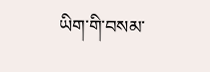ཡིག་གི་བསམ་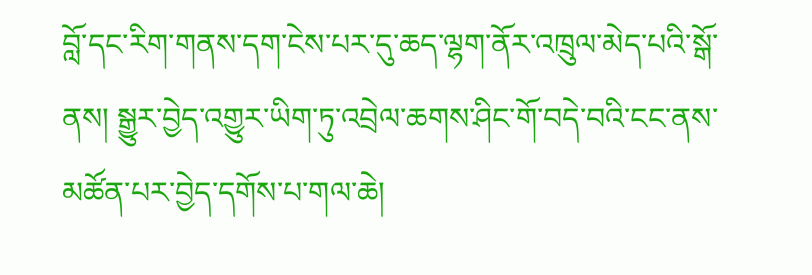བློ་དང་རིག་གནས་དག་ངེས་པར་དུ་ཆད་ལྷག་ནོར་འཁྲུལ་མེད་པའི་སྒོ་ནས། སྒྱུར་བྱེད་འགྱུར་ཡིག་ཏུ་འབྲེལ་ཆགས་ཤིང་གོ་བདེ་བའི་ངང་ནས་མཚོན་པར་བྱེད་དགོས་པ་གལ་ཆེ།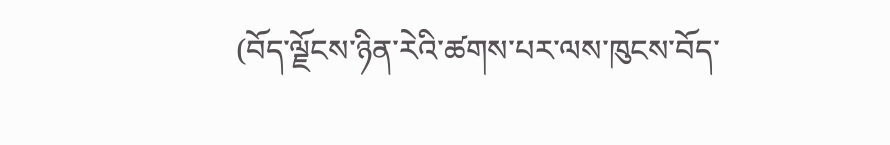(བོད་ལྗོངས་ཉིན་རེའི་ཚགས་པར་ལས་ཁུངས་བོད་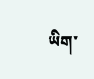ཡིག་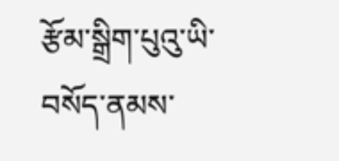རྩོམ་སྒྲིག་པུའུ་ཡི་བསོད་ནམས་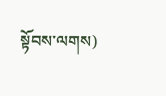སྟོབས་ལགས)